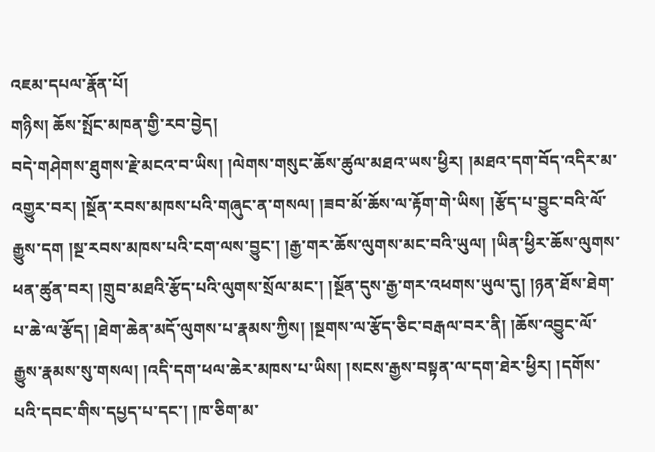འཇམ་དཔལ་རྣོན་པོ།
གཉིས། ཆོས་སྤོང་མཁན་གྱི་རབ་བྱེད།
བདེ་གཤེགས་ཐུགས་རྗེ་མངའ་བ་ཡིས། །ལེགས་གསུང་ཆོས་ཚུལ་མཐའ་ཡས་ཕྱིར། །མཐའ་དག་བོད་འདིར་མ་འགྱུར་བར། །སྔོན་རབས་མཁས་པའི་གཞུང་ན་གསལ། །ཟབ་མོ་ཆོས་ལ་རྟོག་གེ་ཡིས། །རྩོད་པ་བྱུང་བའི་ལོ་རྒྱུས་དག །སྔ་རབས་མཁས་པའི་ངག་ལས་བྱུང་། །རྒྱ་གར་ཆོས་ལུགས་མང་བའི་ཡུལ། །ཡིན་ཕྱིར་ཆོས་ལུགས་ཕན་ཚུན་བར། །གྲུབ་མཐའི་རྩོད་པའི་ལུགས་སྲོལ་མང་། །སྔོན་དུས་རྒྱ་གར་འཕགས་ཡུལ་དུ། །ཉན་ཐོས་ཐེག་པ་ཆེ་ལ་རྩོད། །ཐེག་ཆེན་མདོ་ལུགས་པ་རྣམས་ཀྱིས། །སྔགས་ལ་རྩོད་ཅིང་བརྒལ་བར་ནི། །ཆོས་འབྱུང་ལོ་རྒྱུས་རྣམས་སུ་གསལ། །འདི་དག་ཕལ་ཆེར་མཁས་པ་ཡིས། །སངས་རྒྱས་བསྟན་ལ་དག་ཐེར་ཕྱིར། །དགོས་པའི་དབང་གིས་དཔྱད་པ་དང་། །ཁ་ཅིག་མ་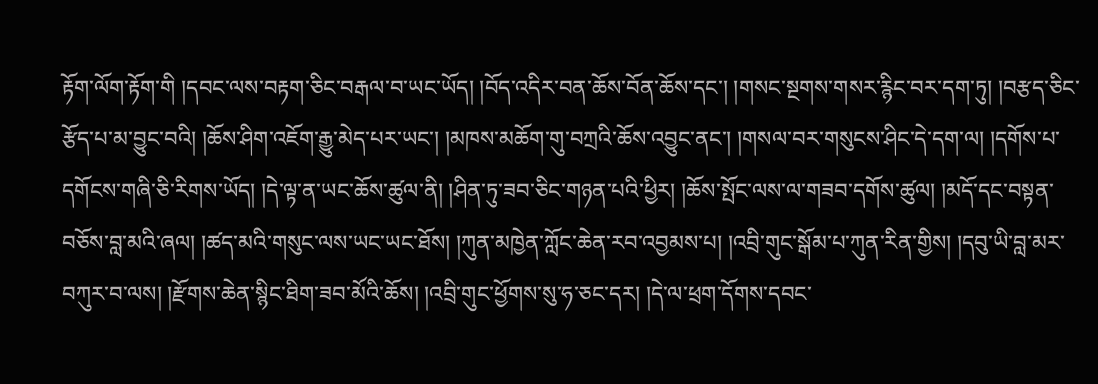རྟོག་ལོག་རྟོག་གི །དབང་ལས་བརྟག་ཅིང་བརྒལ་བ་ཡང་ཡོད། །བོད་འདིར་བན་ཆོས་བོན་ཆོས་དང་། །གསང་སྔགས་གསར་རྙིང་བར་དག་ཏུ། །བརྩད་ཅིང་རྩོད་པ་མ་བྱུང་བའི། །ཆོས་ཤིག་འཇོག་རྒྱུ་མེད་པར་ཡང་། །མཁས་མཆོག་གུ་བཀྲའི་ཆོས་འབྱུང་ནང་། །གསལ་བར་གསུངས་ཤིང་དེ་དག་ལ། །དགོས་པ་དགོངས་གཞི་ཅི་རིགས་ཡོད། །དེ་ལྟ་ན་ཡང་ཆོས་ཚུལ་ནི། །ཤིན་ཏུ་ཟབ་ཅིང་གཉན་པའི་ཕྱིར། །ཆོས་སྤོང་ལས་ལ་གཟབ་དགོས་ཚུལ། །མདོ་དང་བསྟན་བཅོས་བླ་མའི་ཞལ། །ཚད་མའི་གསུང་ལས་ཡང་ཡང་ཐོས། །ཀུན་མཁྱེན་ཀློང་ཆེན་རབ་འབྱམས་པ། །འབྲི་གུང་སྒོམ་པ་ཀུན་རིན་གྱིས། །དབུ་ཡི་བླ་མར་བཀུར་བ་ལས། །རྫོགས་ཆེན་སྙིང་ཐིག་ཟབ་མོའི་ཆོས། །འབྲི་གུང་ཕྱོགས་སུ་ཧ་ཅང་དར། །དེ་ལ་ཕྲག་དོགས་དབང་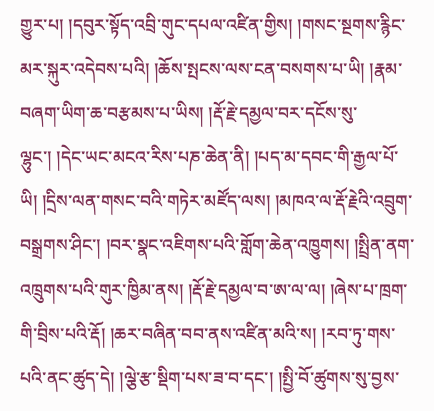གྱུར་པ། །དབུར་སྟོད་འབྲི་གུང་དཔལ་འཛིན་གྱིས། །གསང་སྔགས་རྙིང་མར་སྐུར་འདེབས་པའི། །ཆོས་སྤངས་ལས་ངན་བསགས་པ་ཡི། །རྣམ་བཞག་ཡིག་ཆ་བརྩམས་པ་ཡིས། །རྡོ་རྗེ་དམྱལ་བར་དངོས་སུ་ལྷུང་། །དེང་ཡང་མངའ་རིས་པཎ་ཆེན་ནི། །པད་མ་དབང་གི་རྒྱལ་པོ་ཡི། །དྲིས་ལན་གསང་བའི་གཏེར་མཛོད་ལས། །མཁའ་ལ་རྡོ་རྗེའི་འབྲུག་བསྒྲགས་ཤིང་། །བར་སྣང་འཇིགས་པའི་གློག་ཆེན་འཁྱུགས། །སྤྲིན་ནག་འཁྲུགས་པའི་གུར་ཁྱིམ་ནས། །རྡོ་རྗེ་དམྱལ་བ་ཨ་ལ་ལ། །ཞེས་པ་ཁྲག་གི་བྲིས་པའི་རྡོ། །ཆར་བཞིན་བབ་ནས་འཛིན་མའི་ས། །རབ་ཏུ་གས་པའི་ནང་ཚུད་དེ། །ལྕེ་རྩ་སྡིག་པས་ཟ་བ་དང་། །སྤྱི་བོ་ཚུགས་སུ་བྱས་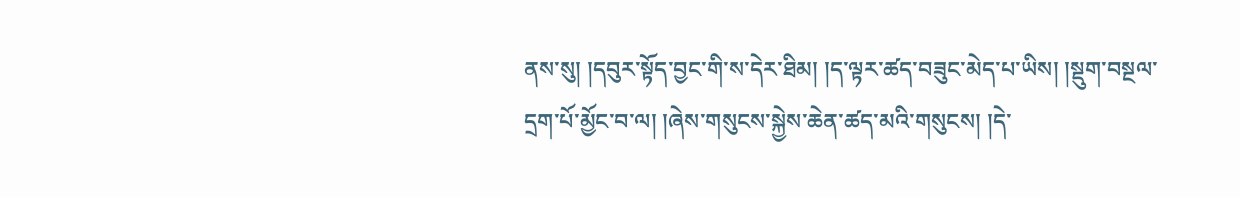ནས་སུ། །དབུར་སྟོད་བྱང་གི་ས་དེར་ཐིམ། །ད་ལྟར་ཚད་བཟུང་མེད་པ་ཡིས། །སྡུག་བསྔལ་དྲག་པོ་མྱོང་བ་ལ། །ཞེས་གསུངས་སྐྱེས་ཆེན་ཚད་མའི་གསུངས། །དེ་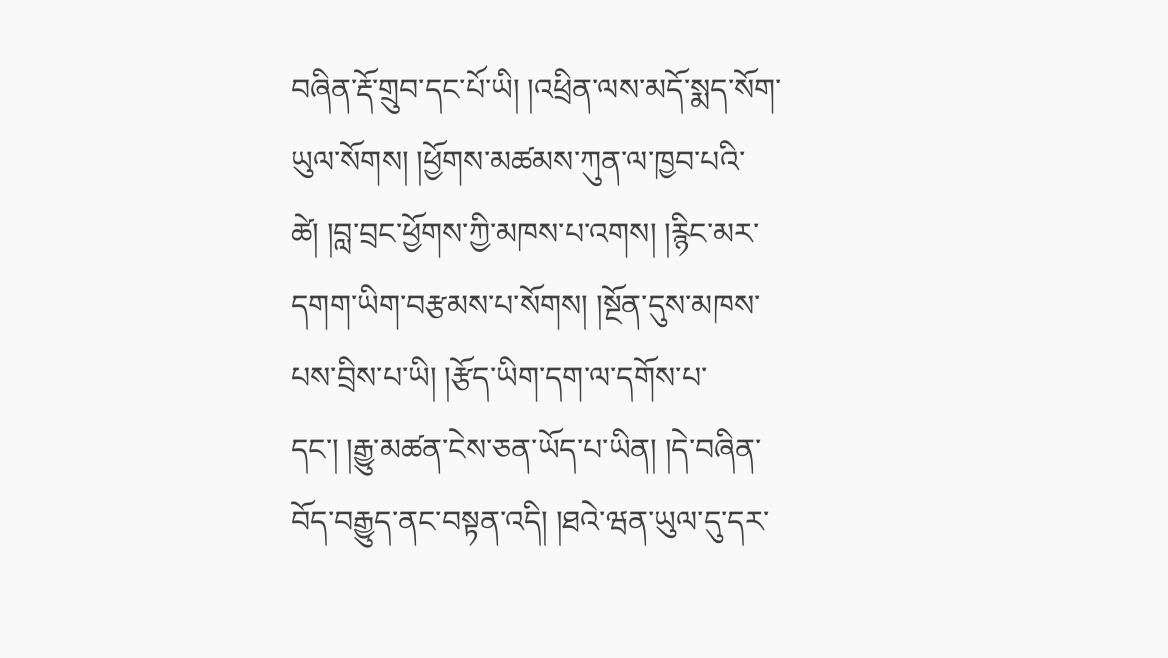བཞིན་རྡོ་གྲུབ་དང་པོ་ཡི། །འཕྲིན་ལས་མདོ་སྨད་སོག་ཡུལ་སོགས། །ཕྱོགས་མཚམས་ཀུན་ལ་ཁྱབ་པའི་ཚེ། །བླ་བྲང་ཕྱོགས་ཀྱི་མཁས་པ་འགས། །རྙིང་མར་དགག་ཡིག་བརྩམས་པ་སོགས། །སྔོན་དུས་མཁས་པས་བྲིས་པ་ཡི། །རྩོད་ཡིག་དག་ལ་དགོས་པ་དང་། །རྒྱུ་མཚན་ངེས་ཅན་ཡོད་པ་ཡིན། །དེ་བཞིན་བོད་བརྒྱུད་ནང་བསྟན་འདི། །ཐའེ་ཝན་ཡུལ་དུ་དར་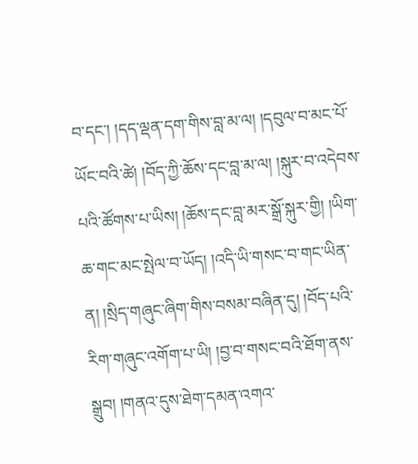བ་དང་། །དད་ལྡན་དག་གིས་བླ་མ་ལ། །དབུལ་བ་མང་པོ་ཡོང་བའི་ཚེ། །བོད་ཀྱི་ཆོས་དང་བླ་མ་ལ། །སྐུར་བ་འདེབས་པའི་ཚོགས་པ་ཡིས། །ཆོས་དང་བླ་མར་སྒྲོ་སྐུར་གྱི། །ཡིག་ཆ་གང་མང་སྤེལ་བ་ཡོད། །འདི་ཡི་གསང་བ་གང་ཡིན་ན། །སྲིད་གཞུང་ཞིག་གིས་བསམ་བཞིན་དུ། །བོད་པའི་རིག་གཞུང་འགོག་པ་ཡི། །བྱ་བ་གསང་བའི་ཐོག་ནས་སྒྲུབ། །གནའ་དུས་ཐེག་དམན་འགའ་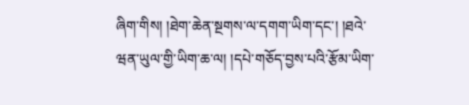ཞིག་གིས། །ཐེག་ཆེན་སྔགས་ལ་དགག་ཡིག་དང་། །ཐའེ་ཝན་ཡུལ་གྱི་ཡིག་ཆ་ལ། །དཔེ་གཅོད་བྱས་པའི་རྩོམ་ཡིག་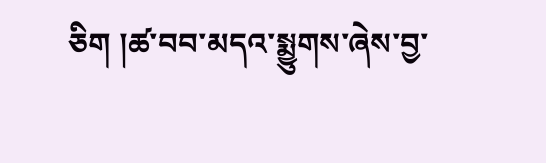ཅིག །ཚ་བབ་མདའ་སྨྱུགས་ཞེས་བྱ་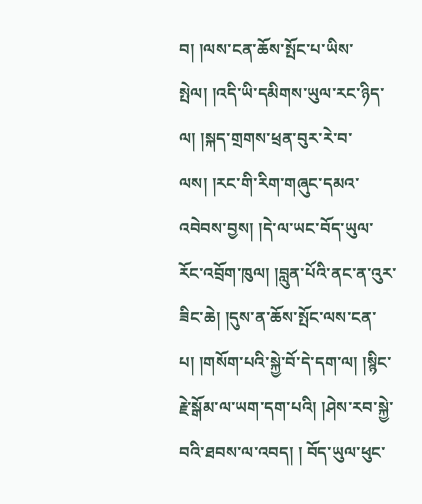བ། །ལས་ངན་ཆོས་སྤོང་པ་ཡིས་སྤེལ། །འདི་ཡི་དམིགས་ཡུལ་རང་ཉིད་ལ། །སྐད་གྲགས་ཕྲན་བུར་རེ་བ་ལས། །རང་གི་རིག་གཞུང་དམའ་འབེབས་བྱས། །དེ་ལ་ཡང་བོད་ཡུལ་རོང་འབྲོག་ཁུལ། །བླུན་པོའི་ནང་ན་འུར་ཟིང་ཆེ། །དུས་ན་ཆོས་སྤོང་ལས་ངན་པ། །གསོག་པའི་སྐྱེ་བོ་དེ་དག་ལ། །སྙིང་རྗེ་སྒོམ་ལ་ཡག་དག་པའི། །ཤེས་རབ་སྐྱེ་བའི་ཐབས་ལ་འབད། ། བོད་ཡུལ་ཕུང་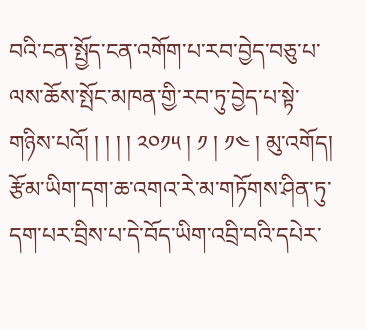བའི་ངན་སྤྱོད་ངན་འགོག་པ་རབ་བྱེད་བཅུ་པ་ལས་ཆོས་སྤོང་མཁན་གྱི་རབ་ཏུ་བྱེད་པ་སྟེ་གཉིས་པའོ། ། ། ། ། ༢༠༡༥ ། ༡ ། ༡༤ ། མུ་འགོད།
རྩོམ་ཡིག་དག་ཆ་འགའ་རེ་མ་གཏོགས་ཤིན་ཏུ་དག་པར་བྲིས་པ་དེ་བོད་ཡིག་འབྲི་བའི་དཔེར་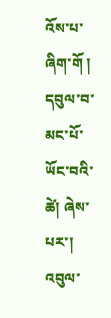འོས་པ་ཞིག་གོ །
དབུལ་བ་མང་པོ་ཡོང་བའི་ཚེ། ཞེས་པར་། འབུལ་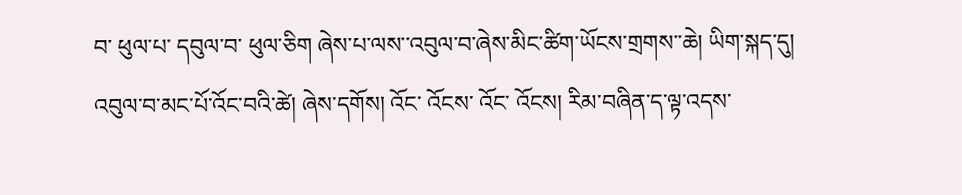བ་ ཕུལ་པ་ དབུལ་བ་ ཕུལ་ཅིག ཞེས་པ་ལས་་འབུལ་བ་ཞེས་མིང་ཚིག་ཡོངས་གྲགས་་ཆེ། ཡིག་སྐད་དུ། འབུལ་བ་མང་པོ་འོང་བའི་ཚེ། ཞེས་དགོས། འོང་ འོངས་ འོང་ འོངས། རིམ་བཞིན་ད་ལྟ་འདས་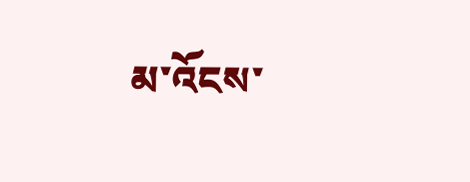མ་འོངས་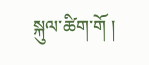སྐུལ་ཚིག་གོ །